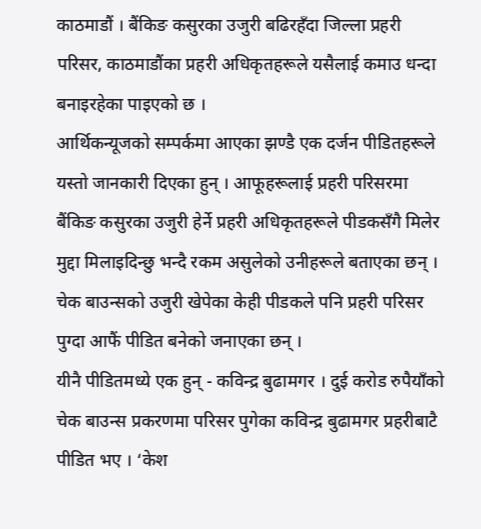काठमाडौं । बैंकिङ कसुरका उजुरी बढिरहँदा जिल्ला प्रहरी परिसर, काठमाडौंका प्रहरी अधिकृतहरूले यसैलाई कमाउ धन्दा बनाइरहेका पाइएको छ ।
आर्थिकन्यूजको सम्पर्कमा आएका झण्डै एक दर्जन पीडितहरूले यस्तो जानकारी दिएका हुन् । आफूहरूलाई प्रहरी परिसरमा बैंकिङ कसुरका उजुरी हेर्ने प्रहरी अधिकृतहरूले पीडकसँगै मिलेर मुद्दा मिलाइदिन्छु भन्दै रकम असुलेको उनीहरूले बताएका छन् । चेक बाउन्सको उजुरी खेपेका केही पीडकले पनि प्रहरी परिसर पुग्दा आफैं पीडित बनेको जनाएका छन् ।
यीनै पीडितमध्ये एक हुन् - कविन्द्र बुढामगर । दुई करोड रुपैयाँको चेक बाउन्स प्रकरणमा परिसर पुगेका कविन्द्र बुढामगर प्रहरीबाटै पीडित भए । ‘केश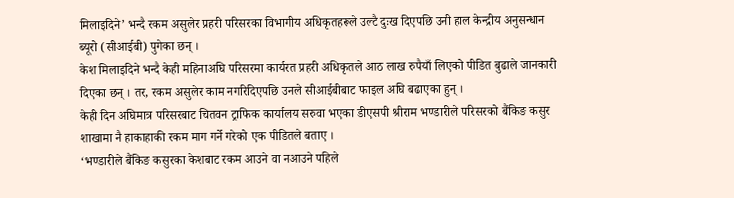मिलाइदिने’ भन्दै रकम असुलेर प्रहरी परिसरका विभागीय अधिकृतहरूले उल्टै दुःख दिएपछि उनी हाल केन्द्रीय अनुसन्धान ब्यूरो (सीआईबी) पुगेका छन् ।
केश मिलाइदिने भन्दै केही महिनाअघि परिसरमा कार्यरत प्रहरी अधिकृतले आठ लाख रुपैयाँ लिएको पीडित बुढाले जानकारी दिएका छन् । तर, रकम असुलेर काम नगरिदिएपछि उनले सीआईबीबाट फाइल अघि बढाएका हुन् ।
केही दिन अघिमात्र परिसरबाट चितवन ट्राफिक कार्यालय सरुवा भएका डीएसपी श्रीराम भण्डारीले परिसरको बैंकिङ कसुर शाखामा नै हाकाहाकी रकम माग गर्ने गरेको एक पीडितले बताए ।
‘भण्डारीले बैंकिङ कसुरका केशबाट रकम आउने वा नआउने पहिले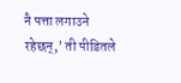नै पत्ता लगाउने रहेछन्,’ ती पीडितले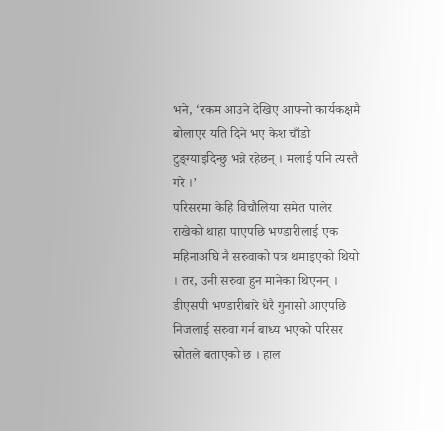भने, ‘रकम आउने देखिए आफ्नो कार्यकक्षमै बोलाएर यति दिने भए केश चाँडो टुङ्ग्याइदिन्छु भन्ने रहेछन् । मलाई पनि त्यस्तै गरे ।’
परिसरमा केहि विचौलिया समेत पालेर राखेको थाहा पाएपछि भण्डारीलाई एक महिनाअघि नै सरुवाको पत्र थमाइएको थियो । तर, उनी सरुवा हुन मानेका थिएनन् । डीएसपी भण्डारीबारे धेरै गुनासो आएपछि निजलाई सरुवा गर्न बाध्य भएको परिसर स्रोतले बताएको छ । हाल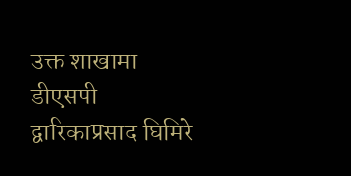उक्त शाखामा डीएसपी द्वारिकाप्रसाद घिमिरे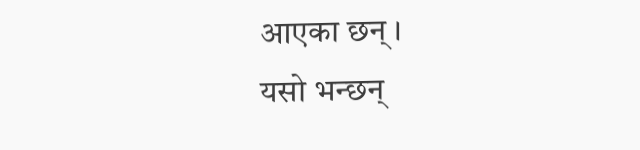आएका छन् ।
यसो भन्छन्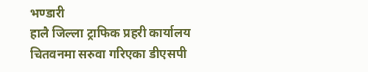भण्डारी
हालै जिल्ला ट्राफिक प्रहरी कार्यालय चितवनमा सरुवा गरिएका डीएसपी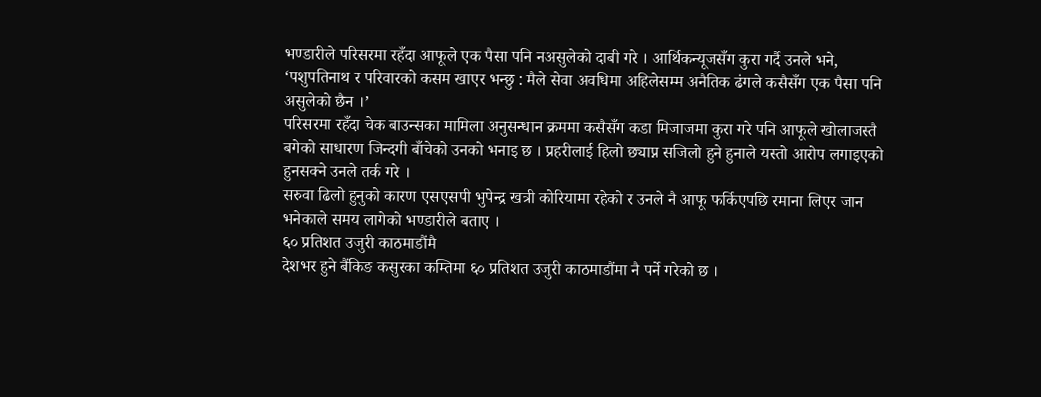भण्डारीले परिसरमा रहँदा आफूले एक पैसा पनि नअसुलेको दाबी गरे । आर्थिकन्यूजसँग कुरा गर्दै उनले भने, ‘पशुपतिनाथ र परिवारको कसम खाएर भन्छु : मैले सेवा अवधिमा अहिलेसम्म अनैतिक ढंगले कसैसँग एक पैसा पनि असुलेको छैन ।’
परिसरमा रहँदा चेक बाउन्सका मामिला अनुसन्धान क्रममा कसैसँग कडा मिजाजमा कुरा गरे पनि आफूले खोलाजस्तै बगेको साधारण जिन्दगी बाँचेको उनको भनाइ छ । प्रहरीलाई हिलो छ्याप्न सजिलो हुने हुनाले यस्तो आरोप लगाइएको हुनसक्ने उनले तर्क गरे ।
सरुवा ढिलो हुनुको कारण एसएसपी भुपेन्द्र खत्री कोरियामा रहेको र उनले नै आफू फर्किएपछि रमाना लिएर जान भनेकाले समय लागेको भण्डारीले बताए ।
६० प्रतिशत उजुरी काठमाडौंमै
देशभर हुने बैंकिङ कसुरका कम्तिमा ६० प्रतिशत उजुरी काठमाडौंमा नै पर्ने गरेको छ ।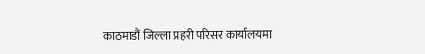काठमाडौं जिल्ला प्रहरी परिसर कार्यालयमा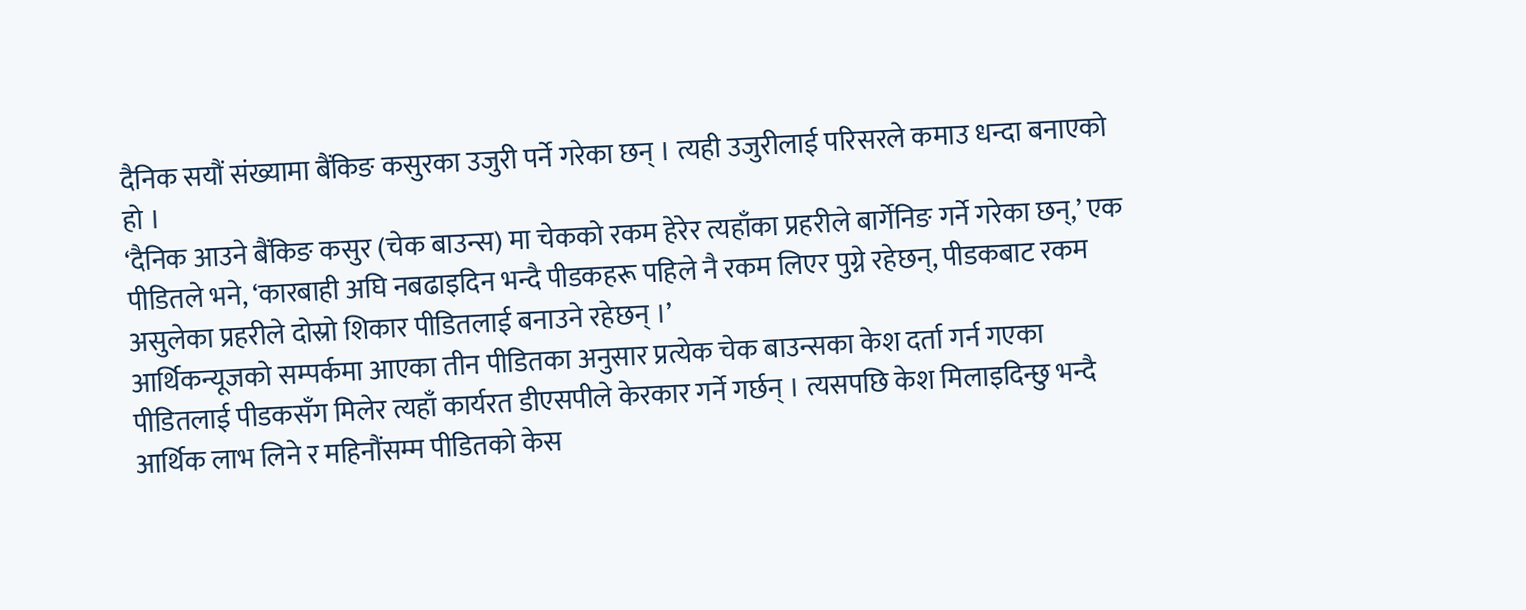दैनिक सयौं संख्यामा बैंकिङ कसुरका उजुरी पर्ने गरेका छन् । त्यही उजुरीलाई परिसरले कमाउ धन्दा बनाएको हो ।
‘दैनिक आउने बैंकिङ कसुर (चेक बाउन्स) मा चेकको रकम हेरेर त्यहाँका प्रहरीले बार्गेनिङ गर्ने गरेका छन्,’ एक पीडितले भने, ‘कारबाही अघि नबढाइदिन भन्दै पीडकहरू पहिले नै रकम लिएर पुग्ने रहेछन्, पीडकबाट रकम असुलेका प्रहरीले दोस्रो शिकार पीडितलाई बनाउने रहेछन् ।’
आर्थिकन्यूजको सम्पर्कमा आएका तीन पीडितका अनुसार प्रत्येक चेक बाउन्सका केश दर्ता गर्न गएका पीडितलाई पीडकसँग मिलेर त्यहाँ कार्यरत डीएसपीले केरकार गर्ने गर्छन् । त्यसपछि केश मिलाइदिन्छु भन्दै आर्थिक लाभ लिने र महिनौंसम्म पीडितको केस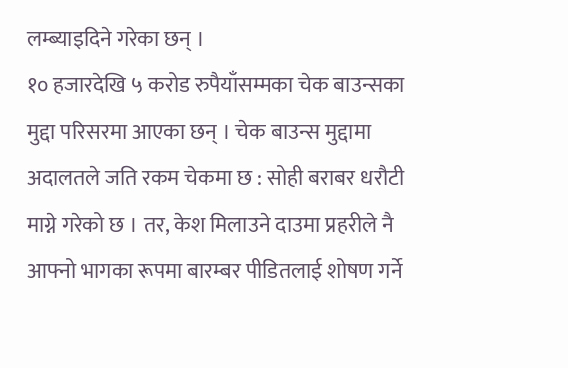लम्ब्याइदिने गरेका छन् ।
१० हजारदेखि ५ करोड रुपैयाँसम्मका चेक बाउन्सका मुद्दा परिसरमा आएका छन् । चेक बाउन्स मुद्दामा अदालतले जति रकम चेकमा छ : सोही बराबर धरौटी माग्ने गरेको छ । तर, केश मिलाउने दाउमा प्रहरीले नै आफ्नो भागका रूपमा बारम्बर पीडितलाई शोषण गर्ने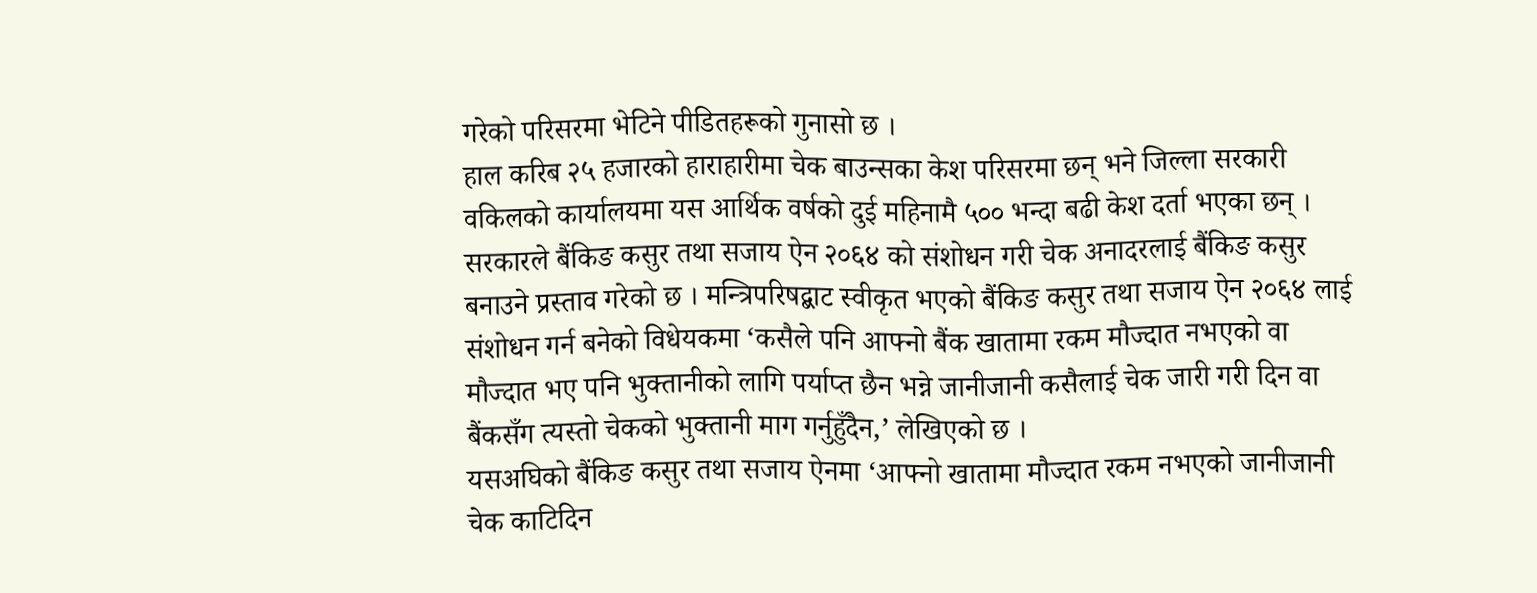गरेको परिसरमा भेटिने पीडितहरूको गुनासो छ ।
हाल करिब २५ हजारको हाराहारीमा चेक बाउन्सका केश परिसरमा छन् भने जिल्ला सरकारी वकिलको कार्यालयमा यस आर्थिक वर्षको दुई महिनामै ५०० भन्दा बढी केश दर्ता भएका छन् ।
सरकारले बैंकिङ कसुर तथा सजाय ऐन २०६४ को संशोधन गरी चेक अनादरलाई बैंकिङ कसुर बनाउने प्रस्ताव गरेको छ । मन्त्रिपरिषद्बाट स्वीकृत भएको बैंकिङ कसुर तथा सजाय ऐन २०६४ लाई संशोधन गर्न बनेको विधेयकमा ‘कसैले पनि आफ्नो बैंक खातामा रकम मौज्दात नभएको वा मौज्दात भए पनि भुक्तानीको लागि पर्याप्त छैन भन्ने जानीजानी कसैलाई चेक जारी गरी दिन वा बैंकसँग त्यस्तो चेकको भुक्तानी माग गर्नुहुँदैन,’ लेखिएको छ ।
यसअघिको बैंकिङ कसुर तथा सजाय ऐनमा ‘आफ्नो खातामा मौज्दात रकम नभएको जानीजानी चेक काटिदिन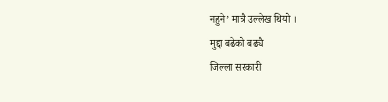नहुने’ मात्रै उल्लेख थियो ।
मुद्दा बढेको बढ्यै
जिल्ला सरकारी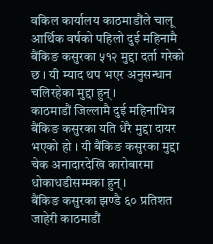वकिल कार्यालय काठमाडौंले चालू आर्थिक वर्षको पहिलो दुई महिनामै बैंकिङ कसुरका ५१२ मुद्दा दर्ता गरेको छ । यी म्याद थप भएर अनुसन्धान चलिरहेका मुद्दा हुन् ।
काठमाडौं जिल्लामै दुई महिनाभित्र बैंकिङ कसुरका यति धेरै मुद्दा दायर भएको हो । यी बैंकिङ कसुरका मुद्दा चेक अनादारदेखि कारोबारमा धोकाधडीसम्मका हुन् ।
बैंकिङ कसुरका झण्डै ६० प्रतिशत जाहेरी काठमाडौं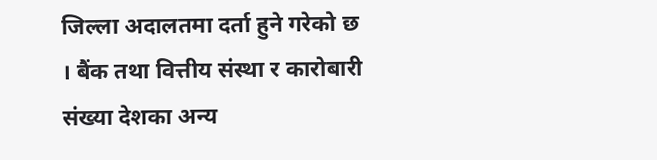जिल्ला अदालतमा दर्ता हुने गरेको छ । बैंक तथा वित्तीय संस्था र कारोबारी संख्या देशका अन्य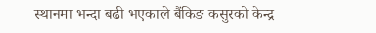स्थानमा भन्दा बढी भएकाले बैंकिङ कसुरको केन्द्र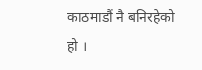काठमाडौं नै बनिरहेको हो ।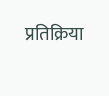प्रतिक्रिया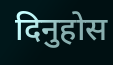दिनुहोस